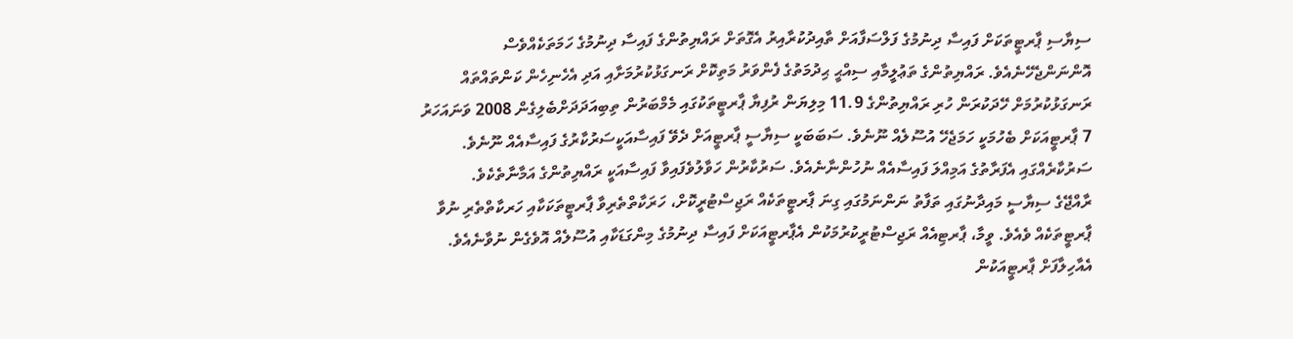ސިޔާސި ޕާރޓީތަކަށް ފައިސާ ދިނުމުގެ ފަލްސަފާއަށް ތާއިދުކުރާއިރު އެގޮތަށް ރައްޔިތުންގެ ފައިސާ ދިނުމުގެ ހަމަތަކެއްވެސް އޮންނަންޖެހޭނެއެވެ. ރައްޔިތުންގެ ތަޢުލީމާއި ސިއްޙީ ޙިދުމަތުގެ ފެންވަރު މަތިކޮށް ރަނގަޅުކުރުމަށާއި އަދި އެހެނިހެން ކަންތައްތައް ރަނގަޅުކުރުމަށް ހޭދަކުރަން ހުރި ރައްޔިތުންގެ 11.9 މިލިޔަން ރުފިޔާ ޕާރޓީތަކުގައި މެމްބަރުން ތިބިއަދަދަށްބެލިގެން 2008 ވަނައަހަރު 7 ޕާރޓީއަކަށް ބެހުމަކީ ހަމަޖެހޭ އުސޫލެއް ނޫނެވެ. ސަބަބަކީ ސިޔާސީ ޕާރޓީއަށް ދެވޭ ފައިސާއަކީސަރުކާރުގެ ފައިސާއެއް ނޫނެވެ. ސަރުކާރެއްގައި އެފަރާތުގެ އަމިއްލަ ފައިސާއެއް ނުހުންނާނެއެވެ. ސަރުކާރުން ހަވާލުވެފައިވާ ފައިސާއަކީ ރައްޔިތުންގެ އަމާނާތެކެވެ.
ރާއްޖޭގެ ސިޔާސީ މައިދާނުގައި ތަފާތު ނަންނަމުގައި ގިނަ ޕާރޓީތަކެއް ރަޖިސްޓުރީކޮށް، ހަރަކާތްތެރިވާ ޕާރޓީތަކަކާއި ހަރކާތްތެރި ނުވާ ޕާރޓީތަކެއް ވެއެވެ. ވީމާ، ޕާރޓިއެއް ރަޖިސްޓުރީކުރުމަކުން އެޕާރޓީއަކަށް ފައިސާ ދިނުމުގެ މިންގަޑަކާއި އުސޫލެއް އޮވެގެން ނުވާނެއެވެ. އެއާހިލާފަށް ޕާރޓީއަކުން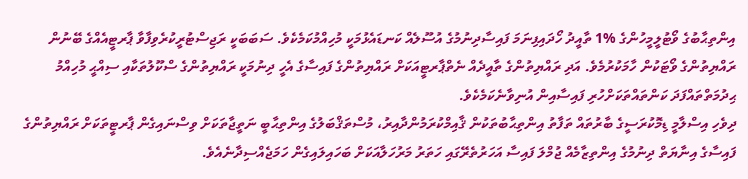އިންތިޙާބުގެ ވޯޓުލީމީހުންގެ %1 ތާއީދު ހޯދައިފިނަމަ ފައިސާދިނުމުގެ އުސޫލެއް ކަނޑައެޅުމަކީ މުހިއްމުކަމެކެވެ. ސަބަބަކީ ރަޖިސްޓުރީކުރެވިފާވާ ޕާރޓީއެއްގެ ބޭނުން ރައްޔިތުންގެ ވޯޓަކުން ހާމަކުރުމެވެ. އަދި ރައްޔިތުންގެ ތާއީދެއް ނެތްޕާރޓީއަކަށް ރައްޔިތުންގެ ފައިސާގެ އެހީ ދިނުމަކީ ރައްޔިތުންގެ ސްކޫލުތަކާއި ސިއްޙީ މުހިއްމު ޙިދުމަތްތައްފަދަ ކަންތައްތަކަށްހުރި ފައިސާއިން އުނިވާނެކަމެކެވެ.
ދިވެހި އިސްލާމީ ޑިމޮކުރަސީގެ ބާރުތައް ތަފާތު އިންތިޙާބުތަކުން ޤާއިމްކުރަމުންދާއިރު، މުސްތަޤްބަލުގެ އިންތިޙާބީ ނަތީޖާތަކަށް ވިސްނައިގެން ޕާރޓީތަކަށް ރައްޔިތުންގެ ފައިސާގެ އިނާޔަތް ދިނުމުގެ އިންތިޒާމެއް ޖުމްލަ ފައިސާ އަހަރުތެރޭގައި ހަތަރު މަރުހަލާއަކަށް ބަހައިލައިގެން ހަމަޖެއްސިދާނެއެވެ.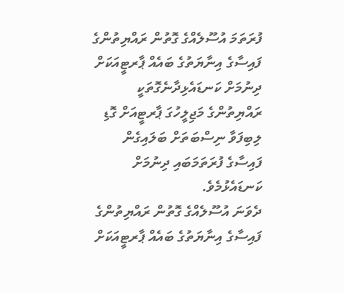ފުރަތަމަ އުސޫލެއްގެ ގޮތުން ރައްޔިތުންގެ ފައިސާގެ އިނާޔަތުގެ ބައެއް ޕާރޓީއަކަށް ދިނުމަށް ކަނޑައެޅިދާނެގޮތަކީ ރައްޔިތުންގެ މަޖިލީހުގަ ޕާރޓީއަށް ގޮޑި ލިބިފަވާ ނިސްބަތަށް ބަލައިގެން ފައިސާގެ ފުރަތަމަބައި ދިނުމަށް ކަނޑައެޅުމެވެ.
ދެވަނަ އުސޫލެއްގެ ގޮތުން ރައްޔިތުންގެ ފައިސާގެ އިނާޔަތުގެ ބައެއް ޕާރޓީއަކަށް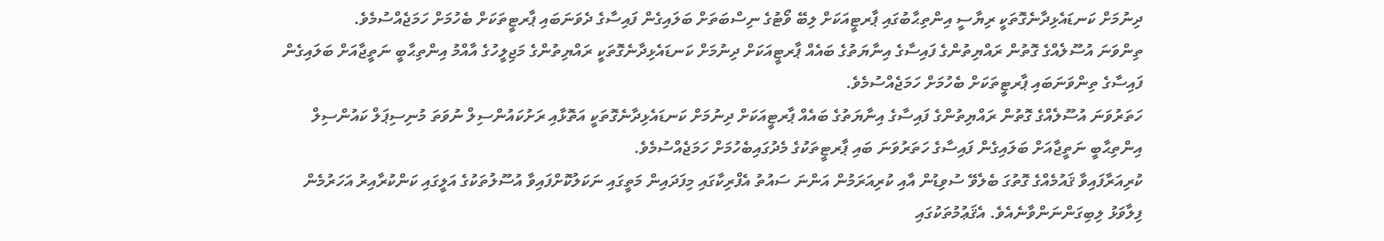ދިނުމަށް ކަނޑައެޅިދާނެގޮތަކީ ރިޔާސީ އިންތިޙާބުގައި ޕާރޓީއަކަށް ލިބޭ ވޯޓުގެ ނިސްބަތަށް ބަލައިގެން ފައިސާގެ ދެވަނަބައި ޕާރޓީތަކަށް ބެހުމަށް ހަމަޖެއްސުމެވެ.
ތިންވަނަ އުސޫލެއްގެ ގޮތުން ރައްޔިތުންގެ ފައިސާގެ އިނާޔަތުގެ ބައެއް ޕާރޓީއަކަށް ދިނުމަށް ކަނޑައެޅިދާނެގޮތަކީ ރައްޔިތުންގެ މަޖިލީހުގެ އާއްމު އިންތިޙާބީ ނަތީޖާއަށް ބަލައިގެން ފައިސާގެ ތިންވަނަބައި ޕާރޓީތަކަށް ބެހުމަށް ހަމަޖެއްސުމެވެ.
ހަތަރުވަނަ އުސޫލެއްގެ ގޮތުން ރައްޔިތުންގެ ފައިސާގެ އިނާޔަތުގެ ބައެއް ޕާރޓީއަކަށް ދިނުމަށް ކަނޑައެޅިދާނެގޮތަކީ އަތޮޅާއި ރަށުކައުންސިލް ނުވަތަ މުނިސިޕަލް ކައުންސިލް އިންތިޙާބީ ނަތީޖާއަށް ބަލައިގެން ފައިސާގެ ހަތަރުވަނަ ބައި ޕާރޓީތަކުގެ މެދުގައިބެހުމަށް ހަމަޖެއްސުމެވެ.
ކުރިއަރާފައިވާ ޤައުމެއްގެ ގޮތުގަ ބެލެވޭ ސުވިޑުން އާއި ކުރިއަރަމުން އަންނަ ސައުތު އެފްރިކާގައި މިފަދައިން މަތީގައި ނަކަލުކޮށްފައިވާ އުސޫލުތަކުގެ އަލީގައި ކަންކުރާއިރު އަހަރުމެން ފިލާވަޅު ލިބިގަންނަންވާނެއެވެ. އެޤަޢުމުތަކުގައި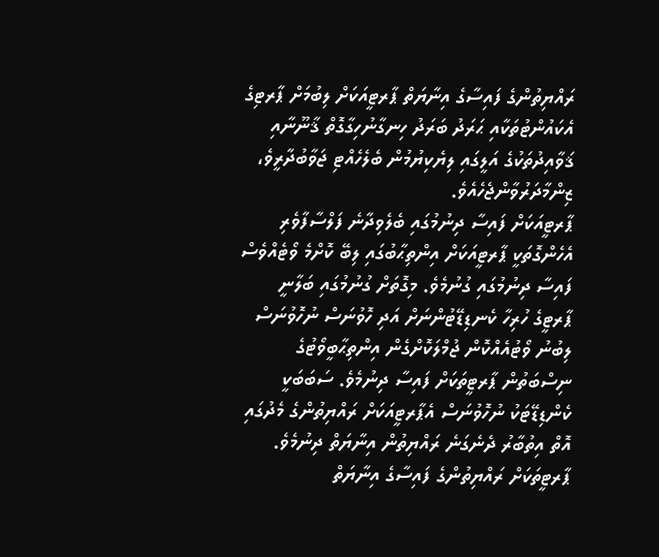ރައްޔިތުންގެ ފައިސާގެ އިނާޔަތް ޕާރޓީއަކަށް ލިބުމަށް ޕާރޓިގެ އެކައުންޓުތަކާއި ޙަރަދު ބަރަދު ހިނގާނުހިގާގޮތް ޤާނޫނާއި ޤަވާއިދުތަކުގެ އަލީގައި ލިޔެކިޔުމުން ބެލެހެއްޓި ޖަވާބުދާރީވެ، ޒިންމާދަރުވާންޖެހެއެވެ.
ޕާރޓީއަކަށް ފައިސާ ދިނުމުގައި ބެލެވިދާނެ ފަލްސާފާވެރި އެހެންގޮތަކީ ޕާރޓީއަކަށް އިންތިޙާބުގައި ލިބޭ ކޮށްމެ ވޯޓެއްވެސް ފައިސާ ދިނުމުގައި ގުނުމެވެ. މިގޮތަށް ގުނުމުގައި ބަލާނީ ޕާރޓީގެ ހުރިހާ ކެނޑިޑޭޓުންނަށް އަދި ހޮވުނަސް ނުހޮވުނަސް ލިބުނު ވޯޓުއެއްކޮން ޖުމްލަކޮށްގެން އިންތިޙާބީވޯޓުގެ ނިސްބަތުން ޕާރޓީތަކަށް ފައިސާ ދިނުމެވެ. ސަބަބަކީ ކެންޑިޑޭޓަކު ނުހޮވުނަސް އެޕާރޓީއަކަށް ރައްޔިތުންގެ މެދުގައި އޮތް އިތުބާރު ދެނެގަނެ ރައްޔިތުން އިނާޔަތް ދިނުމެވެ.
ޕާރޓީތަކަށް ރައްޔިތުންގެ ފައިސާގެ އިނާޔަތް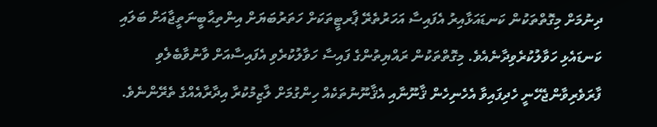ދިނުމަށް މިގޮތްތަކުން ކަނޑައަޅާއިރު އެފައިސާ އަހަރުތެރޭ ޕާރޓީތަކަށް ހަތަރުބަޔަށް އިންތިޙާބީނަތީޖާއަށް ބަލައި ކަނޑައެޅި ހަވާލުކުރެވިދާނެއެވެ. މިގޮތްތަކުން ރައްޔިތުންގެ ފައިސާ ހަވާލުކުރެވި އެފައިސާއަށް ވާނުވާބެލެވި ފާރަވެރިވާންޖެހޭނީ ހެދިފައިވާ އެހެނިހެން ޤާނޫނާއި އެޤާނޫނުތަކެއް ހިންގުމަށް ލާޒިމުކުރާ އިދާރާއެއްގެ ތެރޭންނެވެ.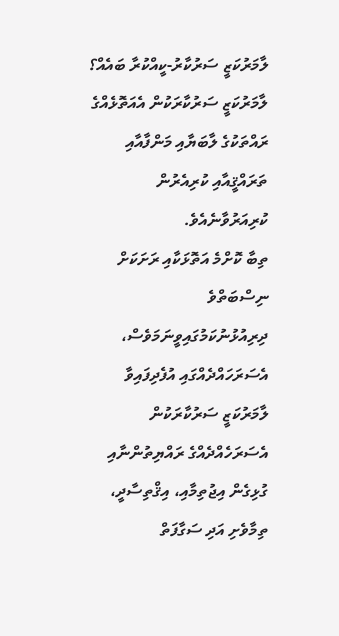ލާމަރުކަޒީ ސަރުކާރު-ކީއްކުރާ ބައެއް؟
ލާމަރުކަޒީ ސަރުކާރަކުން އެއަތޮޅެއްގެ ރައްތަކުގެ ލާބަޔާއި މަންފާއާއި ތަރައްޤީއާއި ކުރިއެރުން ކުރިއަރުވާނެއެވެ.
ތިބާ ކޮށްމެ އަތޮޅަކާއި ރަށަކަށް ނިސްބަތްވެ ދިރިއުޅުނުކަމުގައިވީނަމަވެސް، އެސަރަހައްދެއްގައި އުފެދިފައިވާ ލާމަރުކަޒީ ސަރުކާރަކުން އެސަރަހެއްދެއްގެ ރައްޔިތުންނާއި ގުޅިގެން އިޖުތިމާއި، އިޤްތިސާދީ، ތިމާވެށި އަދި ސަގާފަތް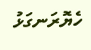ހެޔޮރަނގަޅު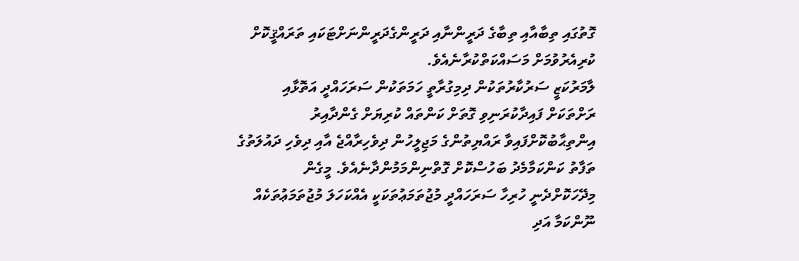ގޮތުގައި ތިބާއާއި ތިބާގެ ދަރީންނާއި ދަރީންގެދަރީންނަށްޓަކައި ތަރައްޤީކޮށް ކުރިއެރުވުމަށް މަސައްކަތްކުރާނެއެވެ.
ލާމަރުކަޒީ ސަރުކާރުތަކުން ދިމިގުރާތީ ހަމަތަކުން ސަރަހައްދީ އަތޮޅާއި ރަށްތަކަށް ފައިދާކުރަނިވި ގޮތަށް ކަންތައް ކުރިޔަށް ގެންދާއިރު އިންތިޙާބުކޮށްފައިވާ ރައްޔިތުންގެ މަޖިލީހުން ދިވެހިރާއްޖެ އާއި ދިވެހި ދައުލަތުގެ ތަފާތު ކަންކަމާމެދު ބަހުސްކޮށް ގޮތްނިންމަމުންދާނެއެވެ. މީގެން މިދޭހަކޮށްދެނީ ހުރިހާ ސަރަހައްދީ މުޖުތަމަޢުތަކަކީ އެއްކަހަލަ މުޖުތަމަޢުތަކެއް ނޫންކަމާ އަދި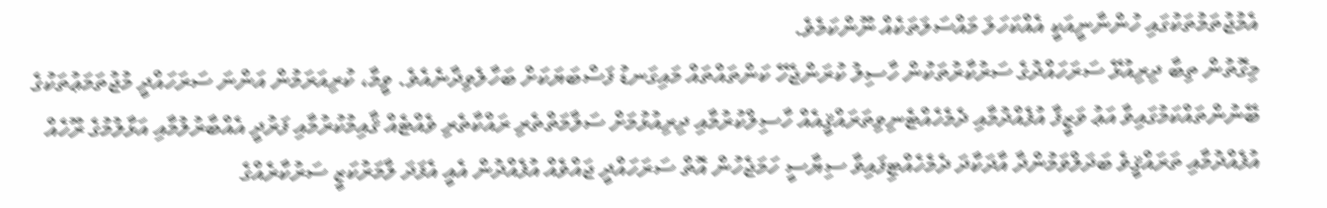އެމުޖުތަމުތަކުގައި ހުންނާނީއަކީ އެއްކަހަލަ މައްސަލަތަކެއް ނޫންކަމެވެ.
މިގޮތުން ތިބާ ދިރިއުޅޭ ސަރަހައްދުގެ ސަރުކާރުތަކުން ހާސިލު ކުރަންޖެހޭ ކަންތައްތައް މައިގަނޑު ފަސްބަޔަކަށް ބަހާލެވިދާނެއެވެ. ވީމާ، ކުރިއަރަމުން އަންނަ ސަރަހައްދީ މުޖުތަމަޢުތަކުގެ ބޭނުންތައްކަމުގައިވާ އަޢު ވަޒީފާ އުފެއްދުމާއި ދެމެހެއްޓެނިވިތަރައްޤީއެއް ހާސިލްކުރުމާއި ދިރިއުޅުމަށް ސަލާމަތްތެރި ރައްކާތެރި ވެއްޓެއް ޤާއިމުކުރުމާއި ފަރުދީ އެއްބާރުލުމާއި އަޅާލުމުގެ ރޫހެއް އުފެއްދުމާއި ތަރައްޤީވެ ބަދަލްވަމުންދާ އާދަކާދަ ދެމެހެއްޓިފައިވާ ސިޔާސީ ހަމަޖެހުން އޮތް ސަރަހައްދީ ޖައްވެއް އުފެއްދުން އެއީ އެފަދަ ލާމަރުކަޒީ ސަރުކާރެއްގެ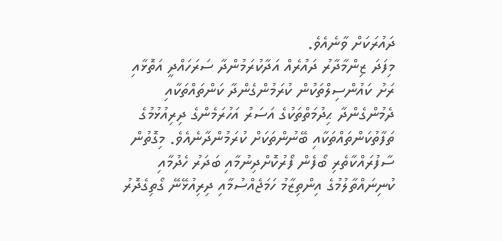ދައުރަކަށް ވާނެއެވެ.
މިފަދަ ޒިންމާދާރު ދައުރެއް އަދާކުރަމުންދާ ސަރަހައްދީ އަތޮޅާއި ރަށު ކައުންސިލްތަކުން ކުރަމުންގެންދާ ކަންތައްތަކާއި ދެމުންގެންދާ ޙިދުމަތްތަކުގެ އަސަރު އަހުރަމެންގެ ދިރިއުޅުމުގެ ތަފާތުކަންތައްތަކާއި ބޭނުންތަކަށް ކުރަމުންދާނެއެވެ. މިގޮތުން ސާފުރައްކާތެރި ބޯފެން ފޯރުކޮށްދިނުމާއި ބަދަރު ހެދުމާއި ކުނިނައްތާލުމުގެ އިންތިޒާމު ހަމަޖެއްސުމާއި ދިރިއުޅޭނޭ ގޯތިގެދޮރު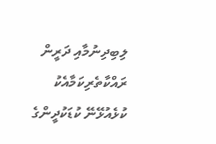ލިބިދިނުމާއި ދަރީން ރައްކާތެރިކަމާއެކު ކުޅެއުޅޭނޭ ކުޑަކުދީންގެ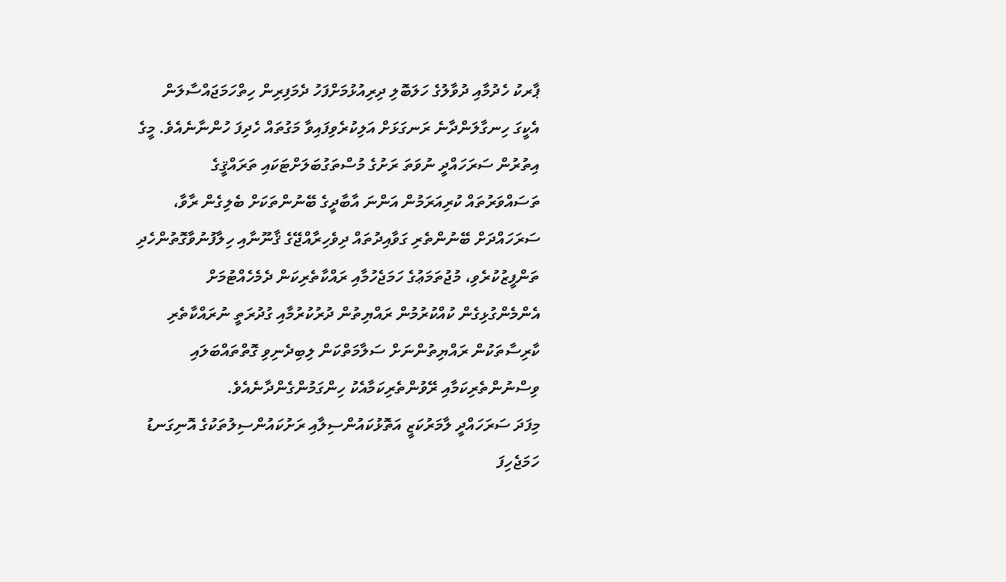ޕާރކު ހެދުމާއި ދުވާލުގެ ހަލަބޮލި ދިރިއުޅުމަށްފަހު ދެމަފިރިން ހިތްހަމަޖައްސާލަން އެކީގަ ހިނގާލަންދާނެ ރަނގަޅަށް އަލިކުރެވިފައިވާ މަގުތައް ހެދިފަ ހުންނާނެއެވެ. މީގެ އިތުރުން ސަރަހައްދީ ނުވަތަ ރަށުގެ މުސްތަގުބަލަށްޓަކައި ތަރައްޤީގެ ތަސައްވަރުތައް ކުރިއަރަމުން އަންނަ އާބާދީގެ ބޭނުންތަކަށް ބެލިގެން ރާވާ، ސަރަހައްދަށް ބޭނުންތެރި ގަވާއިދުތައް ދިވެހިރާއްޖޭގެ ޤާނޫނާއި ހިލާފުނުވާގޮތުންހެދި ތަންފީޒުކުރެވި، މުޖުތަމަޢުގެ ހަމަޖެހުމާއި ރައްކާތެރިކަން ދެމެހެއްޓުމަށް އެންމެންގުޅިގެން ކުއްކުރުމުން ރައްޔިތުން ދުރުކުރުމާއި ގުދުރަތީ ނުރައްކާތެރި ކާރިސާތަކުން ރައްޔިތުންނަށް ސަލާމަތްކަން ލިބިދެނިވި ގޮތްތައްބަލައި ވިސްނުންތެރިކަމާއި ރޭވުންތެރިކަމާއެކު ހިންގަމުންގެންދާނެއެވެ.
މިފަދަ ސަރަހައްދީ ލާމަރުކަޒީ އަތޮޅުކައުންސިލާއި ރަށުކައުންސިލުތަކުގެ އޮނިގަނޑު ހަމަޖެހިފަ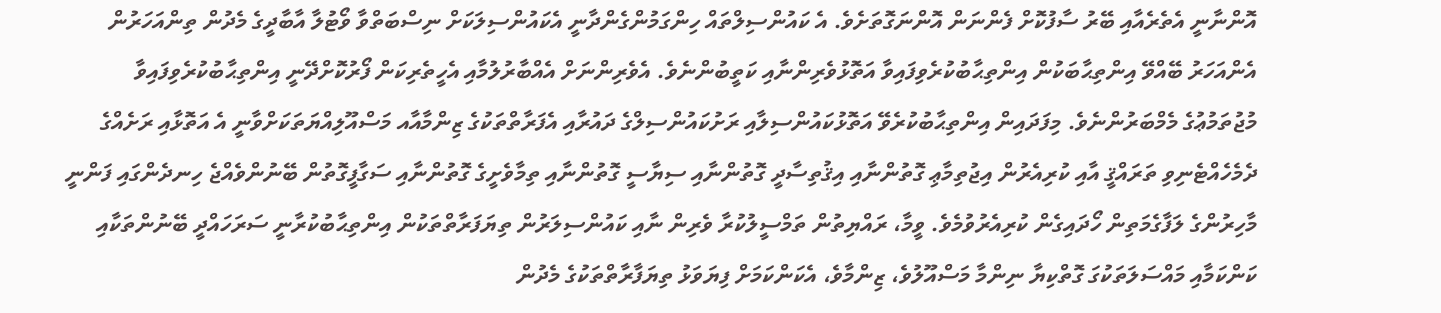އޮންނާނީ އެތެރެއާއި ބޭރު ސާފުކޮށް ފެންނަން އޮންނަގޮތަށެވެ. އެ ކައުންސިލްތައް ހިންގަމުންގެންދާނީ އެކައުންސިލަކަށް ނިސްބަތްވާ ވޯޓުލާ އާބާދީގެ މެދުން ތިންއަހަރުން އެންއަހަރު ބޭއްވޭ އިންތިޙާބަކުން އިންތިޙާބުކުރެވިފައިވާ އަތޮޅުވެރިންނާއި ކަތީބުންނެވެ. އެވެރިންނަށް އެއްބާރުލުމާއި އެހީތެރިކަން ފޯރުކޮށްދޭނީ އިންތިޙާބުކުރެވިފައިވާ މުޖުތަމުޢުގެ މެމްބަރުންނެވެ. މިފަދައިން އިންތިޙާބުކުރެވޭ އަތޮޅުކައުންސިލާއި ރަށުކައުންސިލްގެ ދައުރާއި އެފަރާތްތަކުގެ ޒިންމާއާއ މަސްއޫލިއްޔަތަކަށްވާނީ އެ އަތޮޅާއި ރަށެއްގެ ދެމެހެއްޓެނިވި ތަރައްޤީ އާއި ކުރިއެރުން އިޖުތިމާޢި ގޮތުންނާއި އިޤުތިސާދީ ގޮތުންނާއި ސިޔާސީ ގޮތުންނާއި ތިމާވެށީގެ ގޮތުންނާއި ސަގާފީގޮތުން ބޭނުންވެއްޖެ ހިނދެންގައި ފަންނީ މާހިރުންގެ ލަފާގެމަތިން ހޯދައިގެން ކުރިއެރުވުމެވެ. ވީމާ، ރައްޔިތުން ތަމްސީލުކުރާ ވެރިން ނާއި ކައުންސިލަރުން ތިޔަފަރާތްތަކުން އިންތިޙާބުކުރާނީ ސަރަހައްދީ ބޭނުންތަކާއި ކަންކަމާއި މައްސަލަތަކުގަ ގޮތްކިޔާ ނިންމާ މަސްއޫލުވެ، ޒިންމާވެ، އެކަންކަމަށް ފިޔަވަޅު ތިޔަފާރާތްތަކުގެ މެދުން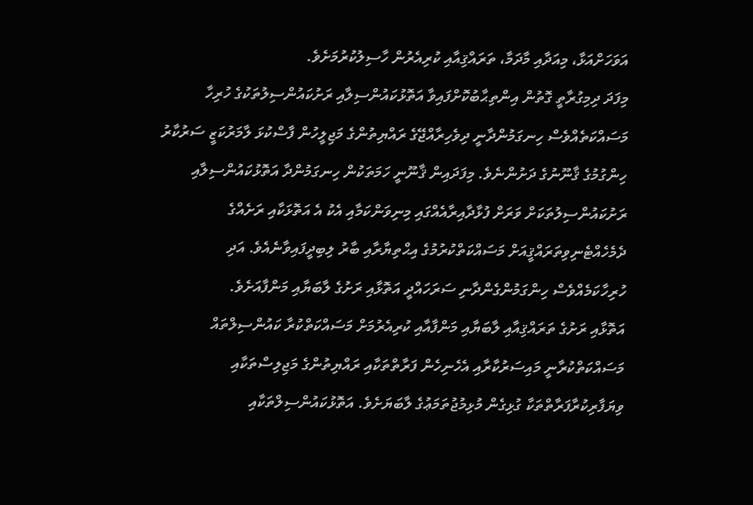އަވަހަށްއަޅާ، މިއަދާއި މާދަމާ، ތަރައްޤިއާއި ކުރިއެރުން ހާސިލުކުރުމަށެވެ.
މިފަދަ ދިމިގުރާތީ ގޮތުން އިންތިޙާބުކޮށްފައިވާ އަތޮޅުކައުންސިލާއި ރަށުކައުންސިލުތަކުގެ ހުރިހާ މަސައްކަތެއްވެސް ހިނގަމުންދާނީ ދިވެހިރާއްޖޭގެ ރައްޔިތުންގެ މަޖިލީހުން ފާސްކުޅަ ލާމަރުކަޒީ ސަރުކާރު ހިންގުމުގެ ޤާނޫނުގެ ދަށުންނެވެ. މިފަދައިން ޤާނޫނީ ހަމަތަކުން ހިނގަމުންދާ އަތޮޅުކައުންސިލާއި ރަށުކައުންސިލުތަކަށް ވަރަށް ފުޅާދާއިރާއެއްގައި މިނިވަންކަމާއި އެކު އެ އަތޮޅަކާއި ރަށެއްގެ ދެމެހެއްޓެނިވިތަރައްޤީއަށް މަސައްކަތްކުރުމުގެ އިޙްތިޔާރާއި ބާރު ލިބިދީފައިވާނެއެވެ. އަދި ހުރިހާކަމެއްވެސް ހިންގަމުންގެންދާނި ސަރަހައްދީ އަތޮޅާއި ރަށުގެ ލާބަޔާއި މަންފާއަށެވެ.
އަތޮޅާއި ރަށުގެ ތަރައްޤިއާއި ލާބަޔާއި މަންފާއާއި ކުރިއެރުމަށް މަސައްކަތްކުރާ ކައުންސިލްތައް މަސައްކަތްކުރާނީ މައިސަރުކާރާއި އެހެނިހެން ފަރާތްތަކާއި ރައްޔިތުންގެ މަޖިލިސްތަކާއި ވިޔަފާރިކުރާފަރާތްތަކާ ގުޅިގެން މުޅިމުޖުތަމަޢުގެ ލާބަޔަށެވެ. އަތޮޅުކައުންސިލްތަކާއި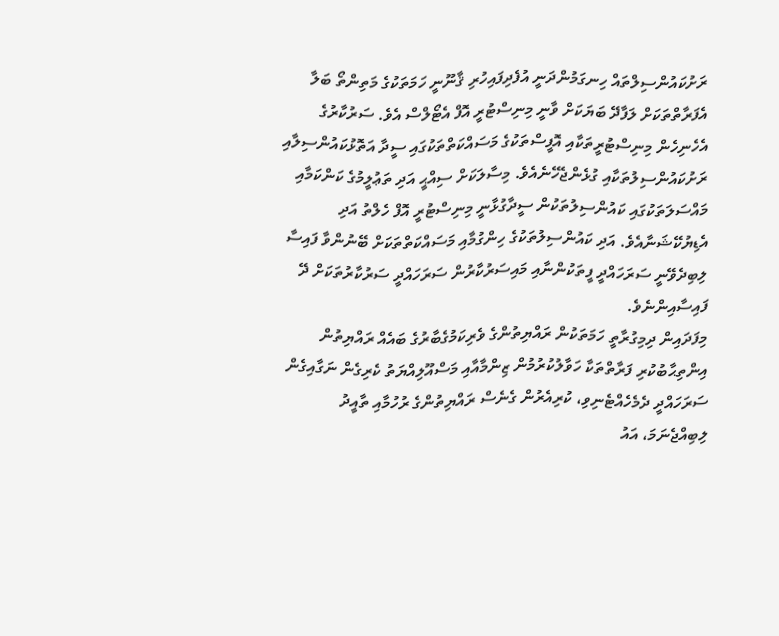ރަށުކައުންސިލްތައް ހިނގަމުންދަނީ އުފެދިފައިހުރި ޤާނޫނީ ހަމަތަކުގެ މަތިންތޯ ބަލާ އެފަރާތްތަކަށް ލަފާދޭ ބަޔަކަށް ވާނީ މިނިސްޓުރީ އޮފް އެޓޯލްސް އެވެ. ސަރުކާރުގެ އެހެނިހެން މިނިސްޓުރީތަކާއި އޮފީސްތަކުގެ މަސައްކަތްތަކުގައި ސީދާ އަތޮޅުކައުންސިލާއި ރަށުކައުންސިލުތަކާއި ގުޅެންޖެހޭނެއެވެ. މިސާލަކަށް ސިއްޙީ އަދި ތަޢުލީމުގެ ކަންކަމާއި މައްސަލަތަކުގައި ކައުންސިލުތަކުން ސީދާގުޅާނީ މިނިސްޓުރީ އޮފް ހެލްތު އަދި އެޑިޔުކޭޝަނާއެވެ. އަދި ކައުންސިލުތަކުގެ ހިންގުމާއި މަސައްކަތްތަކަށް ބޭނުންވާ ފައިސާ ލިބިދެވޭނީ ސަރަހައްދީ ފީތަކުންނާއި މައިސަރުކާރުން ސަރަހައްދީ ސަރުކާރުތަކަށް ދޭ ފައިސާއިންނެވެ.
މިފަދައިން ދިމިގުރާތީ ހަމަތަކުން ރައްޔިތުންގެ ވެރިކަމުގެބާރުގެ ބައެއް ރައްޔިތުން އިންތިޙާބުކުރި ފަރާތްތަކާ ހަވާލުކުރުމުން ޒިންމާއާއި މަސްއޫލިއްޔަތު ކެރިގެން ނަގާއިގެން ސަރަހައްދީ ދެމެހެއްޓެނިވި، ކުރިއެރުން ގެނެސް ރައްޔިތުންގެ ރުހުމާއި ތާއީދު ލިބިއްޖެނަމަ، އައު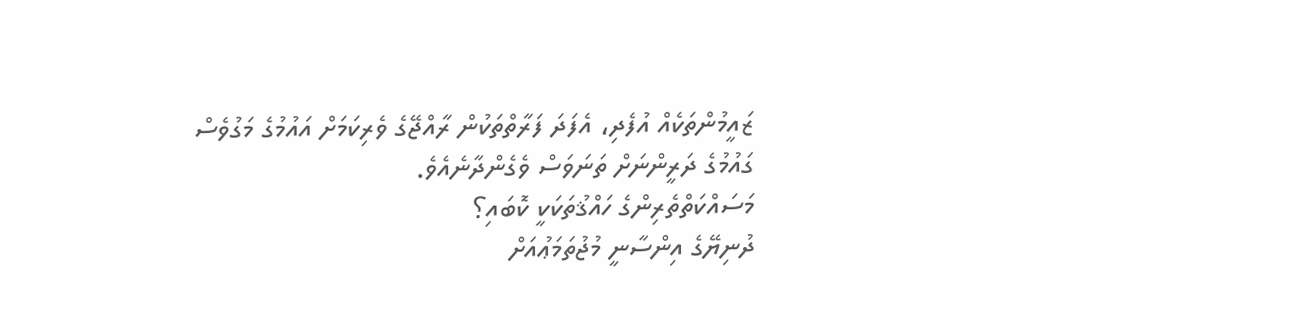ޒައީމުންތަކެއް އުފެދި، އެފަދަ ފަރާތްތަކުން ރާއްޖޭގެ ވެރިކަމަށް އައުމުގެ މަގުވެސް ގައުމުގެ ދަރީންނަށް ތަނަވަސް ވެގެންދާނެއެވެ.
މަސައްކަތްތެރިންގެ ހައްޤުތަކަކީ ކޮބައި؟
ދުނިޔޭގެ އިންސާނީ މުޖުތަމަޢުއަށް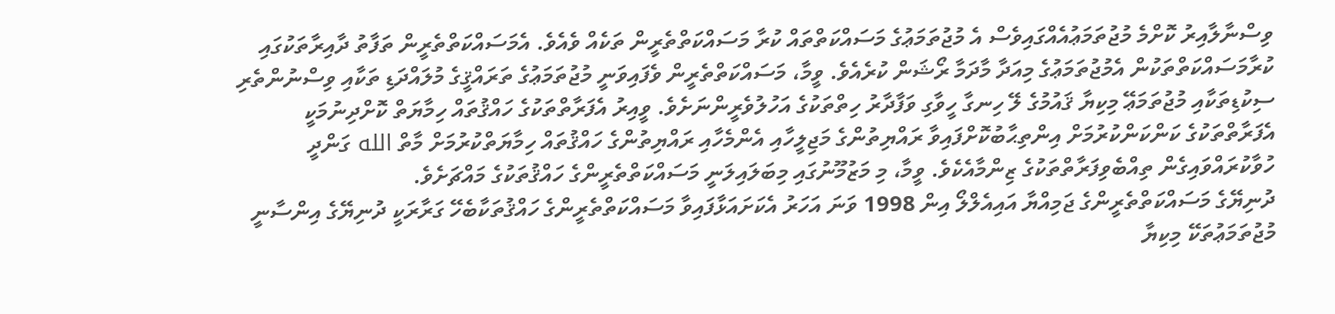ވިސްނާލާއިރު ކޮށްމެ މުޖުތަމަޢުއެއްގައިވެސް އެ މުޖުތަމަޢުގެ މަސައްކަތްތައް ކުރާ މަސައްކަތްތެރީން ތަކެއް ވެއެވެ. އެމަސައްކަތްތެރީން ތަފާތު ދާއިރާތަކުގައި ކުރާމަސައްކަތްތަކުން އެމުޖުތަމަޢުގެ މިއަދާ މާދަމާ ރޯޝަން ކުރެއެވެ. ވީމާ، މަސައްކަތްތެރީން ވެފައިވަނީ މުޖުތަމަޢުގެ ތަރައްޤީގެ މުލައްދަޑި ތަކާއި ވިސްނުންތެރި ސިކުޑިތަކާއި މުޖުތަމަޢޭ މިކިޔާ ޤައުމުގެ ލޭ ހިނގާ ހީވާގި ވަފާދާރު ހިތްތަކުގެ އަހުލުވެރީންނަށެވެ. ވީއިރު އެފަރާތްތަކުގެ ހައްޤުތައް ހިމާޔަތް ކޮށްދިނުމަކީ އެފަރާތްތަކުގެ ކަންކަންކުރުމަށް އިންތިޙާބުކޮށްފައިވާ ރައްޔިތުންގެ މަޖިލީހާއި އެންމެހާއި ރައްޔިތުންގެ ހައްޤުތައް ހިމާޔަތްކުރުމަށް މާތް الله ގަންދީ ހުވާކުރައްވައިގެން ތިއްބެވިފަރާތްތަކުގެ ޒިންމާއެކެވެ. ވީމާ، މި މަޒުމޫނުގައި މިބަލައިލަނީ މަސައްކަތްތެރީންގެ ހައްޤުތަކުގެ މައްޗަށެވެ.
ދުނިޔޭގެ މަސައްކަތްތެރީންގެ ޖަމިއްޔާ އައިއެލްލޯ އިން 1998 ވަނަ އަހަރު އެކަށައަޅާފައިވާ މަސައްކަތްތެރީންގެ ހައްޤުތަކާބެހޭ ގަރާރަކީ ދުނިޔޭގެ އިންސާނީ މުޖުތަމަޢުތަކޭ މިކިޔާ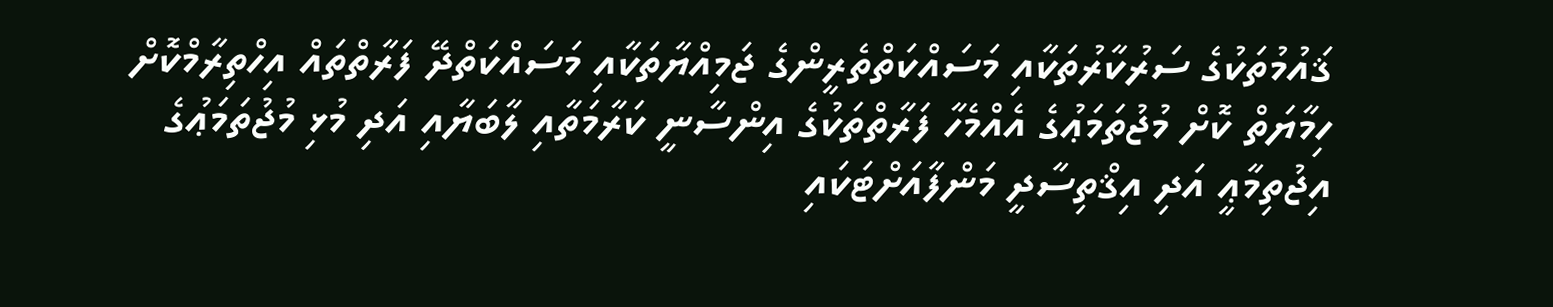ޤައުމުތަކުގެ ސަރުކާރުތަކާއި މަސައްކަތްތެރީންގެ ޖަމިއްޔާތަކާއި މަސައްކަތްދޭ ފަރާތްތައް އިހްތިރާމްކޮށް ހިމާޔަތް ކޮށް މުޖުތަމަޢުގެ އެއްމެހާ ފަރާތްތަކުގެ އިންސާނީ ކަރާމަތާއި ލާބަޔާއި އަދި މުޅި މުޖުތަމަޢުގެ އިޖުތިމާޢީ އަދި އިޤްތިސާދީ މަންފާއަށްޓަކައި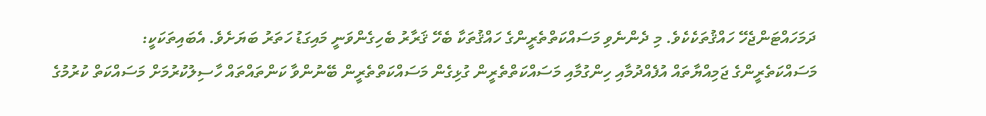ދަމަހައްޓަންޖެހޭ ހައްޤުތަކެކެވެ. މި ދެންނެވި މަސައްކަތްތެރީންގެ ހައްޤުތަކާ ބެހޭ ޤަރާރު ބެހިގެންވަނީ މައިގަޑު ހަތަރު ބަޔަށެވެ. އެބައިތަކަކީ:
މަސައްކަތެރީންގެ ޖަމިއްޔާތައް އުފެއްދުމާއި ހިންގުމާއި މަސައްކަތްތެރީން ގުޅިގެން މަސައްކަތްތެރީން ބޭނުންވާ ކަންތައްތައް ހާސިލުކުރުމަށް މަސައްކަތް ކުރުމުގެ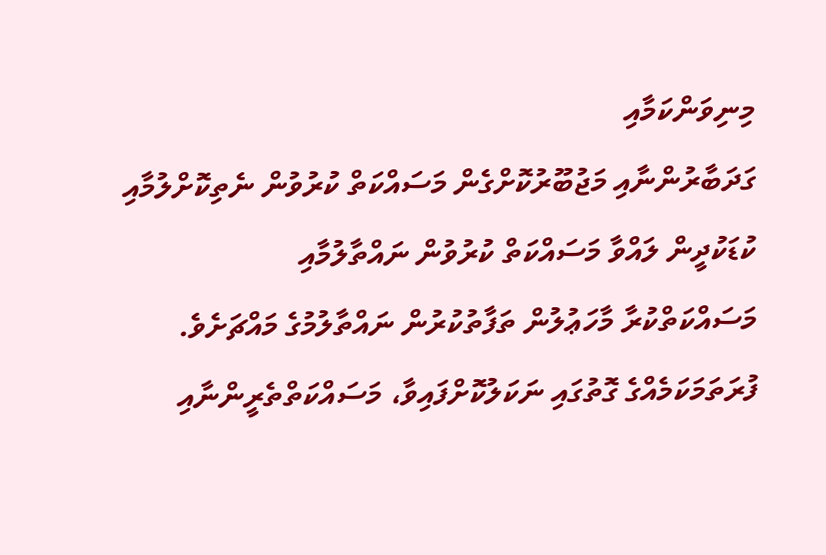މިނިވަންކަމާއި
ގަދަބާރުންނާއި މަޖުބޫރުކޮށްގެން މަސައްކަތް ކުރުވުން ނެތިކޮށްލުމާއި
ކުޑަކުދީން ލައްވާ މަސައްކަތް ކުރުވުން ނައްތާލުމާއި
މަސައްކަތްކުރާ މާހަޢުލުން ތަފާތުކުރުން ނައްތާލުމުގެ މައްޗަށެވެ.
ފުރަތަމަކަމެއްގެ ގޮތުގައި ނަކަލުކޮށްފައިވާ، މަސައްކަތްތެރީންނާއި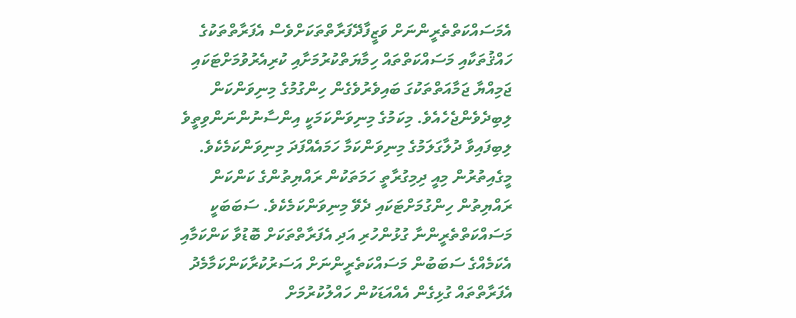އެމަސައްކަތްތެރީންނަށް ވަޒީފާދޭފަރާތްތަކަށްވެސް އެފަރާތްތަކުގެ ހައްޤުތަކާއި މަސައްކަތްތައް ހިމާޔަތްކުރުމަށާއި ކުރިއެރުވުމަށްޓަކައި ޖަމިއްޔާ ޖަމާއަތްތަކުގަ ބައިވެރުވެގެން ހިންގުމުގެ މިނިވަންކަން ލިބިދެވެންޖެހެއެވެ. މިކަމުގެ މިނިވަންކަމަކީ އިންސާނުންނަންވިތީވެ ލިބިފައިވާ ދުލާގަލަމުގެ މިނިވަންކަމާ ހަމައެއްފަދަ މިނިވަންކަމެކެވެ. މީގެއިތުރުން މިއީ ދިމިގުރާތީ ހަމަތަކުން ރައްޔިތުންގެ ކަންކަން ރައްޔިތުން ހިންގުމަށްޓަކައި ދެވޭ މިނިވަންކަމެކެވެ. ސަބަބަކީ މަސައްކަތްތެރީންނާ ގުޅުންހުރި އަދި އެފަރާތްތަކަށް ބޮޑުވާ ކަންކަމާއި އެކަމެއްގެ ސަބަބުން މަސައްކަތެރީންނަށް އަސަރުކުރާކަންކަމާމެދު އެފަރާތްތައް ގުޅިގެން އެއްއަޑަކުން ހައްލުކުރުމަށް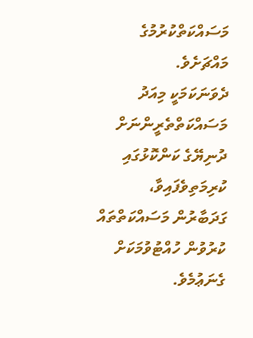މަސައްކަތްކުރުމުގެ މައްޗަށެވެ.
ދެވަނަކަމަކީ މިއަދު މަސައްކަތްތެރީންނަށް ދުނިޔޭގެ ކަންކޮޅުގައި ކުރިމަތިވެފައިވާ، ގަދަބާރުން މަސައްކަތްތައް ކުރުވުން ހުއްޓުވުމަކަށް ގެނަޢުމެވެ.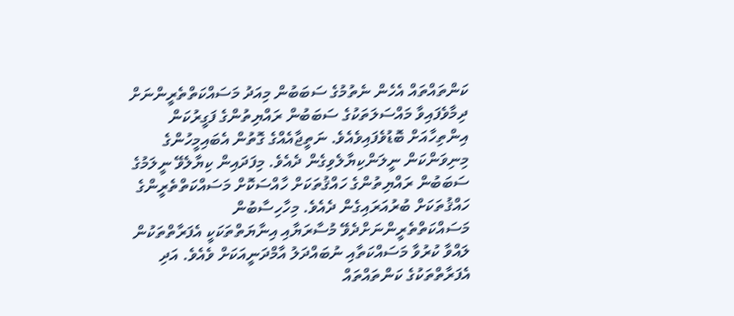ކަންތައްތައް އެހެން ނެތުމުގެ ސަބަބުން މިއަދު މަސައްކަތްތެރީންނަށް ދިމާވެފައިވާ މައްސަލަތަކުގެ ސަބަބުން ރައްޔިތުންގެ ފަގީރުކަން އިންތިހާއަށް ބޮޑުވެފައިވެއެވެ. ނަތީޖާއެއްގެ ގޮތުން އެބައިމީހުންގެ މިނިވަންކަން ނީލަންކިޔާލެވިގެން ދެއެވެ. މިފަދައިން ކިޔާލެވޭ ނީލަމުގެ ސަބަބުން ރައްޔިތުންގެ ހައްޤުތަކަށް ހާއްސަކޮށް މަސައްކަތްތެރީންގެ ހައްޤުތަކަށް ބުރުއަރައިގެން ދެއެވެ. މިހާހިސާބުން މަސައްކަތްތެރީންނަށްދެވޭ މުސާރަޔާއި އިނާޔަތްތަކަކީ އެފަރާތްތަކުން ލައްވާ ކުރުވާ މަސައްކަތާއި ނުބައްދަލު އާމްދަނީއަކަށް ވެއެވެ. އަދި އެފަރާތްތަކުގެ ކަންތައްތައް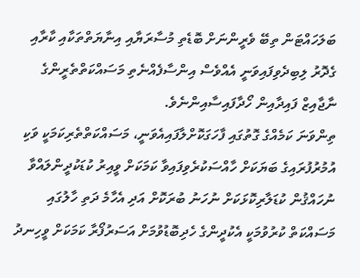ބަލަހައްޓަން ތިބޭ ވެރީންނަށް ބޮޑެތި މުސާރަޔާއި އިނާޔަތްތަކާއި ކާރާއި ގެދޮރު ލިބިދެވިފައިވަނީ އެއްވެސް އިންސާފެއްނެތި މަސައްކަތްތެރީންގެ ނާޖާއިޒް ފައިދާއިން ހޯދާފައިސާއިންނެވެ.
ތިންވަނަ ކަމެއްގެ ގޮތުގައި ފާހަގަކޮށްލާފައިއެވަނީ، މަސައްކަތްތެރިކަމަކީ ވަކި އުމުރުފުރައިގެ ބަޔަކަށް ހާއްސަކުރެވިފައިވާ ކަމަކަށް ވީއިރު ކުޑަކުދީންލައްވާ ނުހައްޤުން ކުޑަލާރިކޮޅަކަށް ނުހަނު ބުރަކޮށް އަދި އެހާމެ ދަތި ހާލުގައި މަސައްކަތް ކުރުވުމަކީ އެކުދީންގެ ހެދިބޮޑުވުމަށް އަސަރުފޯރާ ކަމަކަށް ވީހިނދު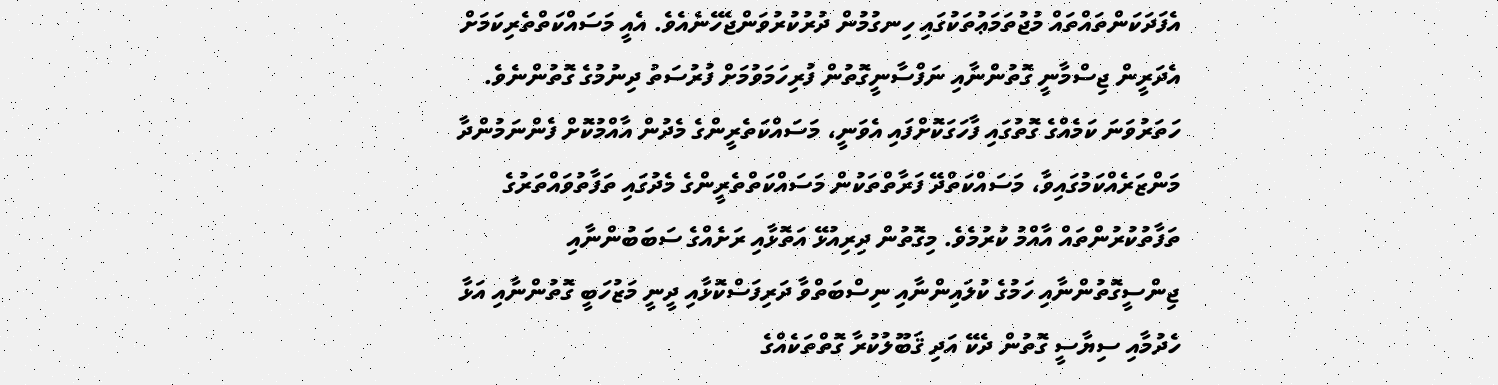އެފަދަކަންތައްތައް މުޖުތަމަޢުތަކުގައި ހިނގުމުން ދުރުކުރުވަންޖެހޭނެއެވެ. އެއީ މަސައްކަތްތެރިކަމަށް އެދަރީން ޖިސްމާނީ ގޮތުންނާއި ނަފްސާނީގޮތުން ފުރިހަމަވުމަށް ފުރުސަތު ދިނުމުގެ ގޮތުންނެވެ.
ހަތަރުވަނަ ކަމެއްގެ ގޮތުގައި ފާހަގަކޮށްފައި އެވަނީ، މަސައްކަތެރީންގެ މެދުން އާއްމުކޮށް ފެންނަމުންދާ މަންޒަރެއްކަމުގައިވާ، މަސައްކަތްދޭ ފަރާތްތަކުން މަސައްކަތްތެރީންގެ މެދުގައި ތަފާތުވައްތަރުގެ ތަފާތުކުރުންތައް އާއްމު ކުރުމެވެ. މިގޮތުން ދިރިއުޅޭ އަތޮޅާއި ރަށެއްގެ ސަބަބުންނާއި ޖިންސީގޮތުންނާއި ހަމުގެ ކުލައިންނާއި ނިސްބަތްވާ ދަރިފަސްކޮޅާއި ދީނީ މަޒުހަބީ ގޮތުންނާއި އަޅާ ހެދުމާއި ސިޔާސީ ގޮތުން ދެކޭ އަދި ޤަބޫލުކުރާ ގޮތްތަކެއްގެ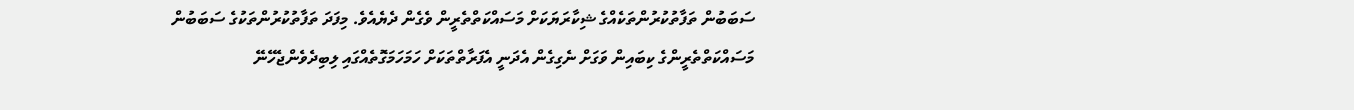ސަބަބުން ތަފާތުކުރުންތަކެއްގެ ޝިކާރަޔަކަށް މަސައްކަތްތެރީން ވެގެން ދެޔެއެވެ. މިފަދަ ތަފާތުކުރުންތަކުގެ ސަބަބުން މަސައްކަތްތެރީންގެ ކިބައިން ވަގަށް ނެގިގެން އެދަނީ އެފަރާތްތަކަށް ހަމަހަމަގޮތެއްގައި ލިބިދެވެންޖެހޭނޭ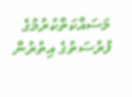މަސައްކަތްކުރުމުގެ ފުރުސަތުގެ އިތުރުން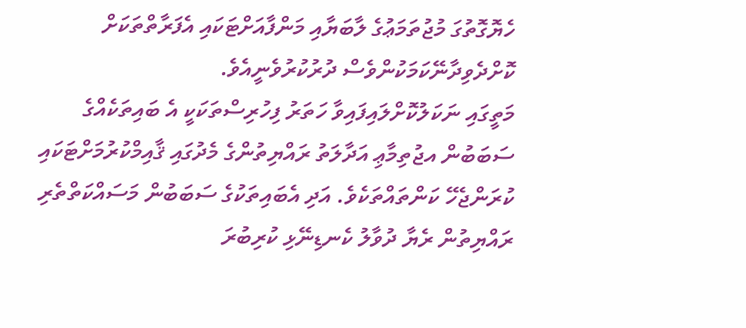ހެޔޮގޮތުގަ މުޖުތަމަޢުގެ ލާބަޔާއި މަންފާއަށްޓަކައި އެފަރާތްތަކަށް ކޮށްދެވިދާނޭކަމަކުންވެސް ދުރުކުރުވެނީއެވެ.
މަތީގައި ނަކަލުކޮށްލައިފައިވާ ހަތަރު ފިހުރިސްތަކަކީ އެ ބައިތަކެއްގެ ސަބަބުން އޖުތިމާޢި އަދާލަތު ރައްޔިތުންގެ މެދުގައި ޤާއިމްކުރުމަށްޓަކައި ކުރަންޖެހޭ ކަންތައްތަކެވެ. އަދި އެބައިތަކުގެ ސަބަބުން މަސައްކަތްތެރި ރައްޔިތުން ރެޔާ ދުވާލު ކެނޑިނޭޅި ކުރިބުރަ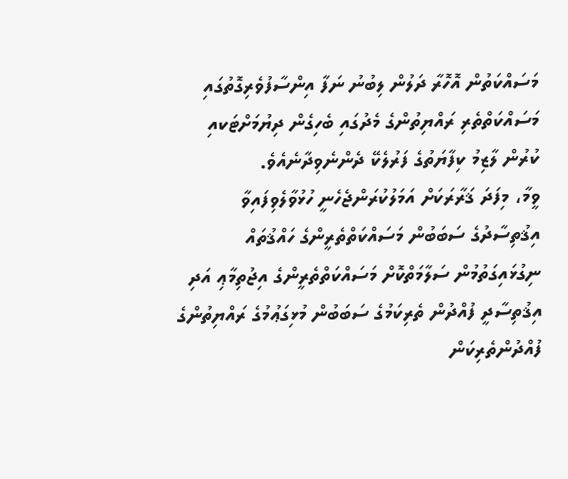މަސައްކަތުން އޮހޮރާ ދަލުން ލިބުނު ނަފާ އިންސާފުވެރިގޮތުގައި މަސައްކަތްތެރި ރައްޔިތުންގެ މެދުގައި ބެހިގެން ދިޔުމަށްޓަކއި ކުރުން ލާޒިމު ކިފާޔަތުގެ ފަރުލެކޭ ދެންނެވިދާނެއެވެ.
ވީމާ، މިފަދަ ޤަރާރަކަށް އަމަލުކުރަންޖެހެނީ ހުޅުވާލެވިފައިވާ އިޤުތިސާދުގެ ސަބަބުން މަސައްކަތްތެރީންގެ ހައްޤުތައް ނިގުޅައިގަތުމުން ސަލާމަތްކޮށް މަސައްކަތްތެރީންގެ އިޖުތިމާޢި އަދި އިޤުތިސާދީ ފުއްދުން ތެރިކަމުގެ ސަބަބުން މުޅިގަޢުމުގެ ރައްޔިތުންގެ ފުއްދުންތެރިކަން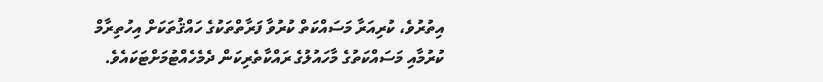އިތުރުވެ، ކުރިއަރާ މަސައްކަތް ކުރުވާ ފަރާތްތަކުގެ ހައްޤުތަކަށް އިހުތިރާމް ކުރުމާއި މަސައްކަތުގެ މާހައުލުގެ ރައްކާތެރިކަން ދެމެހެއްޓުމަށްޓަކައެވެ.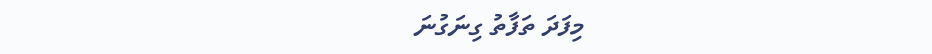މިފަދަ ތަފާތު ގިނަގުނަ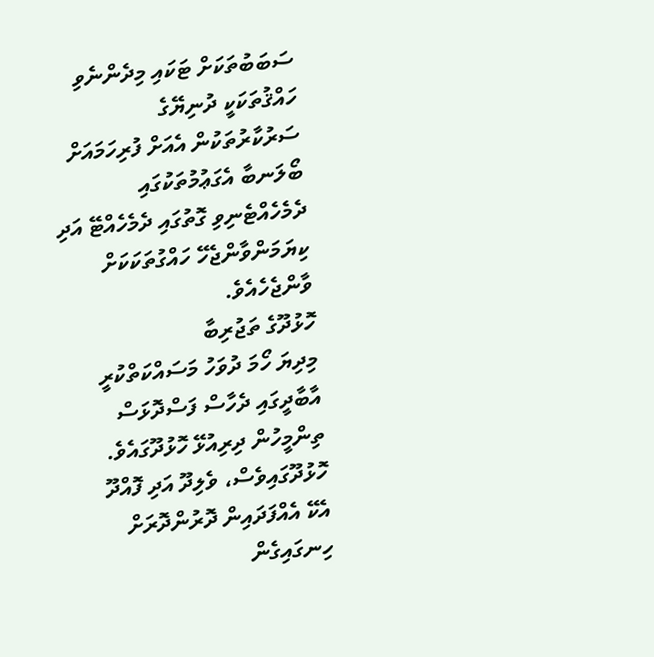ސަބަބުތަކަށް ޓަކައި މިދެންނެވި ހައްޤުތަކަކީ ދުނިޔޭގެ ސަރުކާރުތަކުން އެއަށް ފުރިހަމައަށް ބޯލަނބާ އެގަޢުމުތަކުގައި ދެމެހެއްޓެނިވި ގޮތުގައި ދެމެހެއްޓޭ އަދި ކިޔަމަންވާންޖެހޭ ހައްގުތަކަކަށް ވާންޖެހެއެވެ.
ހޮޅުދޫގެ ތަޖުރިބާ
މިދިޔަ ހޯމަ ދުވަހު މަސައްކަތްކުރީ އާބާދީގައި ދެހާސް ފަސްދޮޅަސް ތިންމީހުން ދިރިއުޅޭ ހޮޅުދޫގައެވެ. ހޮޅުދޫގައިވެސް، ވެލިދޫ އަދި ފޮއްދޫ އެކޭ އެއްފަދައިން ދޮރުންދޮރަށް ހިނގައިގެން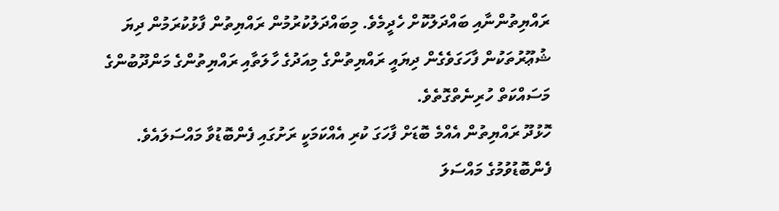ރައްޔިތުންނާއި ބައްދަލުކޮށް ހެދީމެވެ. މިބައްދަލުކުރުމުން ރައްޔިތުން ފާޅުކުރަމުން ދިޔަ ޝުޢޫރުތަކުން ފާހަގަވެގެން ދިޔައީ ރައްޔިތުންގެ މިއަދުގެ ހާލަތާއި ރައްޔިތުންގެ މަންދޫބުންގެ މަސައްކަތް ހުރިނެތްގޮތެވެ.
ހޮޅުދޫ ރައްޔިތުން އެއްމެ ބޮޑަށް ފާހަގަ ކުރި އެއްކަމަކީ ރަށުގައި ފެންބޮޑުވާ މައްސަލައެވެ. ފެންބޮޑުވުމުގެ މައްސަލަ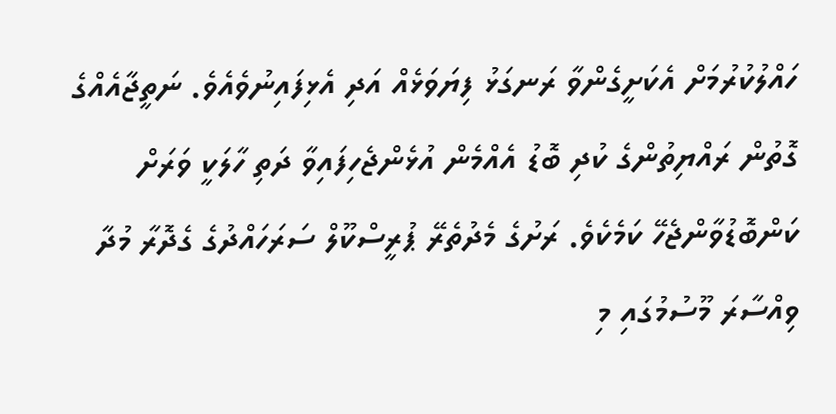ހައްލުކުރުމަށް އެކަށީގެންވާ ރަނގަޅު ފިޔަވަޅެއް އަދި އެޅިފައިނުވެއެވެ. ނަތީޖާއެއްގެ ގޮތުން ރައްޔިތުންގެ ކުދި ބޮޑު އެއްމެން އުޅެންޖެހިފައިވާ ދަތި ހާލަކީ ވަރަށް ކަންބޮޑުވާންޖެހޭ ކަމެކެވެ. ރަށުގެ މެދުތެރޭ ޕުރީސްކޫލް ސަރަހައްދުގެ ގެދޮރާ މުދާ ވިއްސާރަ މޫސުމުގައި މި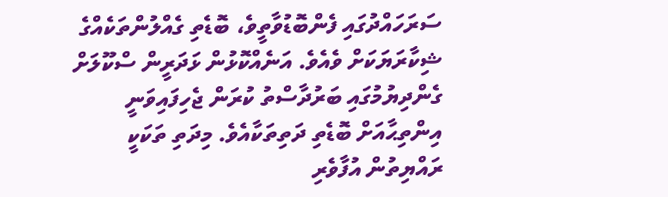ސަރަހައްދުގައި ފެންބޮޑުވާތީވެ، ބޮޑެތި ގެއްލުންތަކެއްގެ ޝިކާރަޔަކަށް ވެއެވެ. އަނެއްކޮޅުން ޅަދަރީން ސްކޫލަށް ގެންދިޔުމުގައި ބަރުދާސްތު ކުރަން ޖެހިފައިވަނީ އިންތިޙާއަށް ބޮޑެތި ދަތިތަކާއެވެ. މިދަތި ތަކަކީ ރައްޔިތުން އުފާވެރި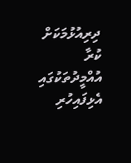ދިރިއުޅުމަކަށް ކުރާ އުއްމީދުތަކުގައި އެޅިފައިހުރި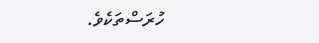ހުރަސްތަކެވެ.